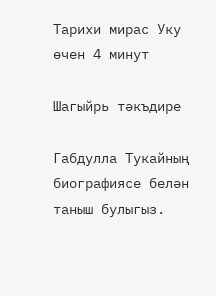Тарихи мирас Уку өчен 4 минут

Шагыйрь тәкъдире

Габдулла Тукайның биографиясе белән таныш булыгыз.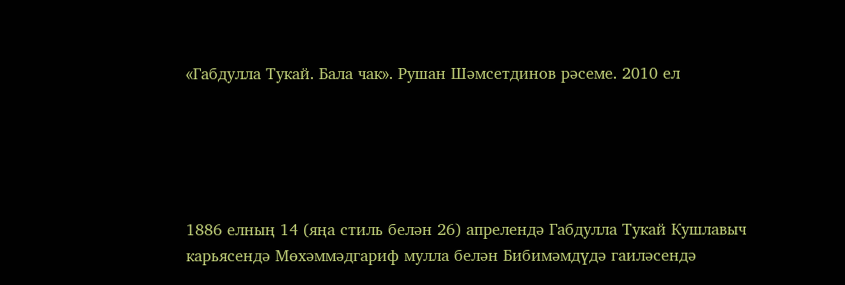«Габдулла Тукай. Бала чак». Рушан Шәмсетдинов рәсеме. 2010 ел





1886 елның 14 (яңа стиль белән 26) апрелендә Габдулла Тукай Кушлавыч карьясендә Мөхәммәдгариф мулла белән Бибимәмдүдә гаиләсендә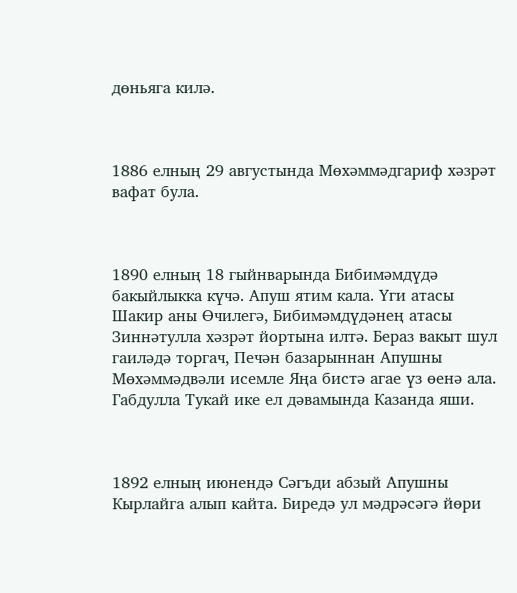дөньяга килә.



1886 елның 29 августында Мөхәммәдгариф хәзрәт вафат була.



1890 елның 18 гыйнварында Бибимәмдүдә бакыйлыкка күчә. Апуш ятим кала. Үги атасы Шакир аны Өчилегә, Бибимәмдүдәнең атасы Зиннәтулла хәзрәт йортына илтә. Бераз вакыт шул гаиләдә торгач, Печән базарыннан Апушны Мөхәммәдвәли исемле Яңа бистә агае үз өенә ала. Габдулла Тукай ике ел дәвамында Казанда яши.



1892 елның июнендә Сәгъди абзый Апушны Кырлайга алып кайта. Биредә ул мәдрәсәгә йөри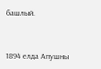башлый.



1894 елда Апушны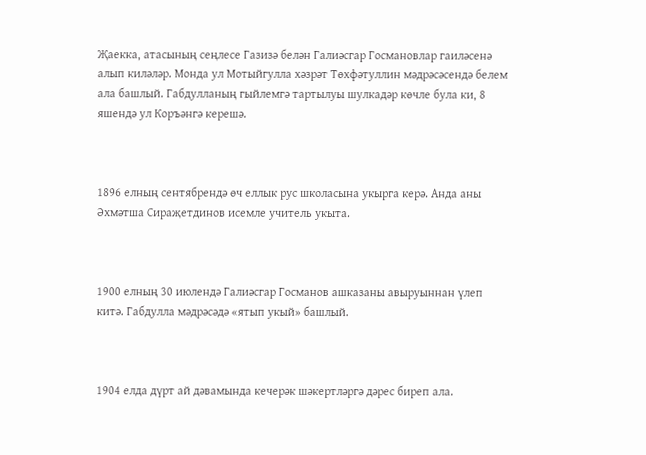Җаекка, атасының сеңлесе Газизә белән Галиәсгар Госмановлар гаиләсенә алып киләләр. Монда ул Мотыйгулла хәзрәт Төхфәтуллин мәдрәсәсендә белем ала башлый. Габдулланың гыйлемгә тартылуы шулкадәр көчле була ки, 8 яшендә ул Коръәнгә керешә.



1896 елның сентябрендә өч еллык рус школасына укырга керә. Анда аны Әхмәтша Сираҗетдинов исемле учитель укыта.



1900 елның 30 июлендә Галиәсгар Госманов ашказаны авыруыннан үлеп китә. Габдулла мәдрәсәдә «ятып укый» башлый.



1904 елда дүрт ай дәвамында кечерәк шәкертләргә дәрес биреп ала.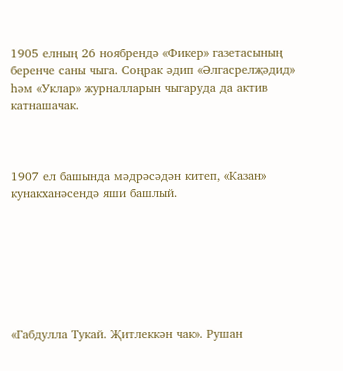1905 елның 26 ноябрендә «Фикер» газетасының беренче саны чыга. Соңрак әдип «Әлгасрелҗәдид» һәм «Уклар» журналларын чыгаруда да актив катнашачак.



1907 ел башында мәдрәсәдән китеп, «Казан» кунакханәсендә яши башлый.







«Габдулла Тукай. Җитлеккән чак». Рушан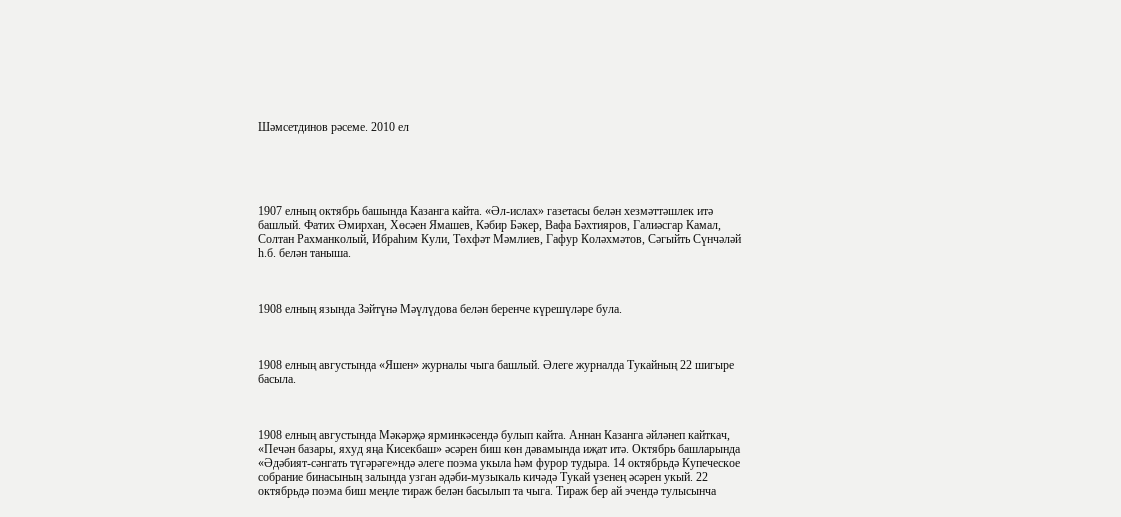Шәмсетдинов рәсеме. 2010 ел





1907 елның октябрь башында Казанга кайта. «Әл-ислах» газетасы белән хезмәттәшлек итә башлый. Фатих Әмирхан, Хөсәен Ямашев, Кәбир Бәкер, Вафа Бәхтияров, Галиәсгар Камал, Солтан Рахманколый, Ибраһим Кули, Төхфәт Мәмлиев, Гафур Коләхмәтов, Сәгыйть Сүнчәләй һ.б. белән таныша.



1908 елның язында Зәйтүнә Мәүлүдова белән беренче күрешүләре була.



1908 елның августында «Яшен» журналы чыга башлый. Әлеге журналда Тукайның 22 шигыре басыла.



1908 елның августында Мәкәрҗә ярминкәсендә булып кайта. Аннан Казанга әйләнеп кайткач, «Печән базары, яхуд яңа Кисекбаш» әсәрен биш көн дәвамында иҗат итә. Октябрь башларында «Әдәбият-сәнгать түгәрәге»ндә әлеге поэма укыла һәм фурор тудыра. 14 октябрьдә Купеческое собрание бинасының залында узган әдәби-музыкаль кичәдә Тукай үзенең әсәрен укый. 22 октябрьдә поэма биш меңле тираж белән басылып та чыга. Тираж бер ай эчендә тулысынча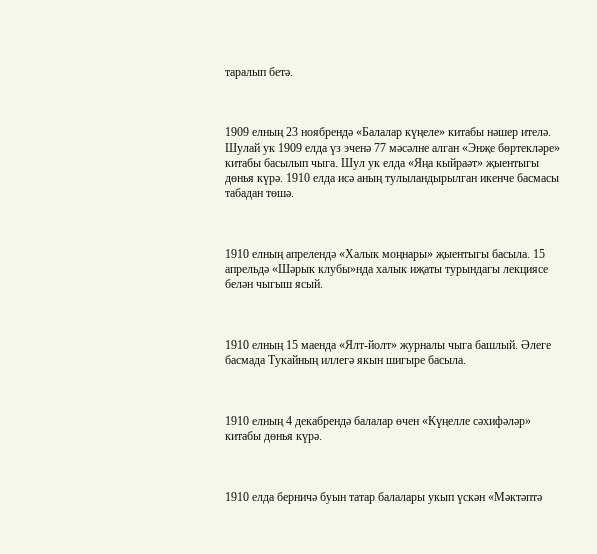таралып бетә.



1909 елның 23 ноябрендә «Балалар күңеле» китабы нәшер ителә. Шулай ук 1909 елда үз эченә 77 мәсәлне алган «Энҗе бөртекләре» китабы басылып чыга. Шул ук елда «Яңа кыйраәт» җыентыгы дөнья күрә. 1910 елда исә аның тулыландырылган икенче басмасы табадан төшә.



1910 елның апрелендә «Халык моңнары» җыентыгы басыла. 15 апрельдә «Шәрык клубы»нда халык иҗаты турындагы лекциясе белән чыгыш ясый.



1910 елның 15 маенда «Ялт-йолт» журналы чыга башлый. Әлеге басмада Тукайның иллегә якын шигыре басыла.



1910 елның 4 декабрендә балалар өчен «Күңелле сәхифәләр» китабы дөнья күрә.



1910 елда берничә буын татар балалары укып үскән «Мәктәптә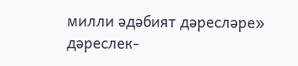милли әдәбият дәресләре» дәреслек-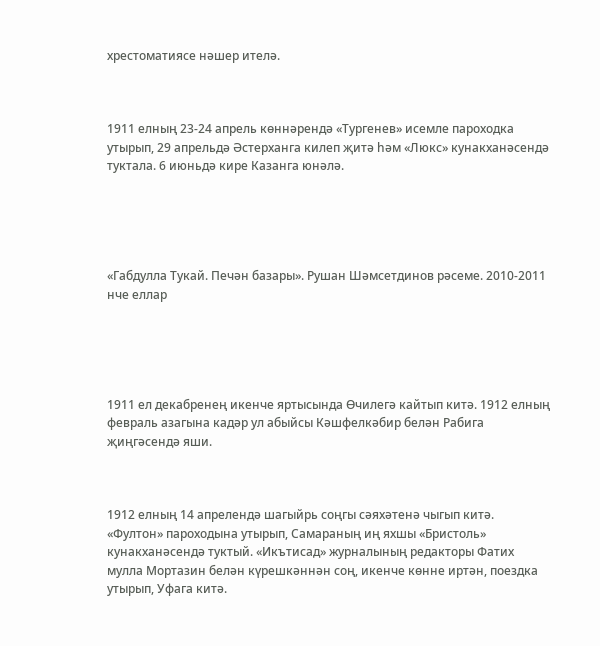хрестоматиясе нәшер ителә.



1911 елның 23-24 апрель көннәрендә «Тургенев» исемле пароходка утырып, 29 апрельдә Әстерханга килеп җитә һәм «Люкс» кунакханәсендә туктала. 6 июньдә кире Казанга юнәлә.





«Габдулла Тукай. Печән базары». Рушан Шәмсетдинов рәсеме. 2010-2011 нче еллар





1911 ел декабренең икенче яртысында Өчилегә кайтып китә. 1912 елның февраль азагына кадәр ул абыйсы Кәшфелкәбир белән Рабига җиңгәсендә яши.



1912 елның 14 апрелендә шагыйрь соңгы сәяхәтенә чыгып китә. «Фултон» пароходына утырып, Самараның иң яхшы «Бристоль» кунакханәсендә туктый. «Икътисад» журналының редакторы Фатих мулла Мортазин белән күрешкәннән соң, икенче көнне иртән, поездка утырып, Уфага китә.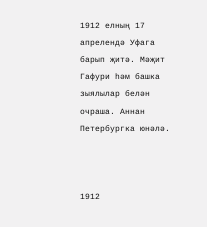1912 елның 17 апрелендә Уфага барып җитә. Мәҗит Гафури һәм башка зыялылар белән очраша. Аннан Петербургка юнәлә.



1912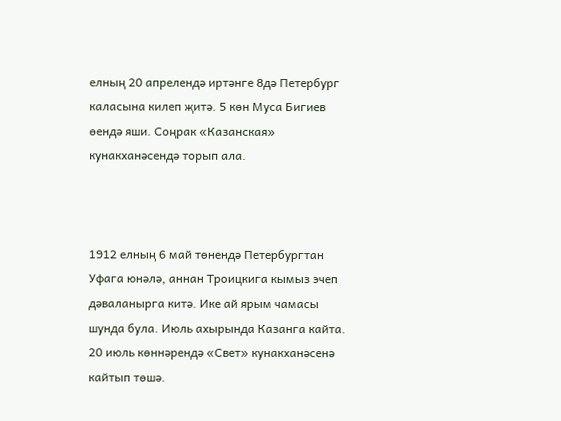елның 20 апрелендә иртәнге 8дә Петербург каласына килеп җитә. 5 көн Муса Бигиев өендә яши. Соңрак «Казанская» кунакханәсендә торып ала.



1912 елның 6 май төнендә Петербургтан Уфага юнәлә, аннан Троицкига кымыз эчеп дәваланырга китә. Ике ай ярым чамасы шунда була. Июль ахырында Казанга кайта. 20 июль көннәрендә «Свет» кунакханәсенә кайтып төшә.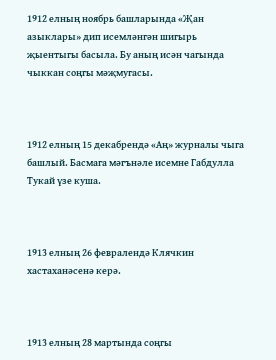1912 елның ноябрь башларында «Җан азыклары» дип исемләнгән шигырь җыентыгы басыла. Бу аның исән чагында чыккан соңгы мәҗмугасы.



1912 елның 15 декабрендә «Аң» журналы чыга башлый. Басмага мәгънәле исемне Габдулла Тукай үзе куша.



1913 елның 26 февралендә Клячкин хастаханәсенә керә.



1913 елның 28 мартында соңгы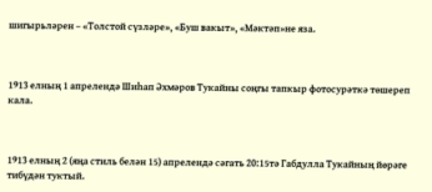шигырьләрен – «Толстой сүзләре», «Буш вакыт», «Мәктәп»не яза.



1913 елның 1 апрелендә Шиһап Әхмәров Тукайны соңгы тапкыр фотосурәткә төшереп кала.



1913 елның 2 (яңа стиль белән 15) апрелендә сәгать 20:15тә Габдулла Тукайның йөрәге тибүдән туктый.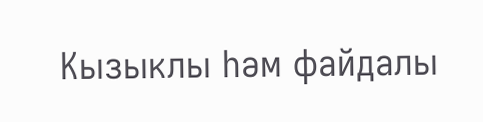Кызыклы һәм файдалы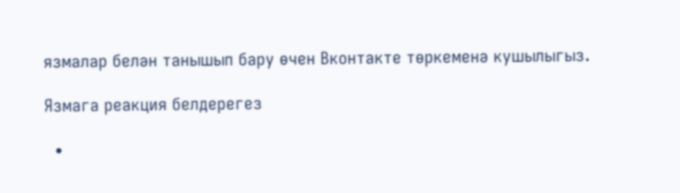язмалар белән танышып бару өчен Вконтакте төркеменә кушылыгыз.

Язмага реакция белдерегез

  •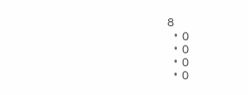8
  • 0
  • 0
  • 0
  • 0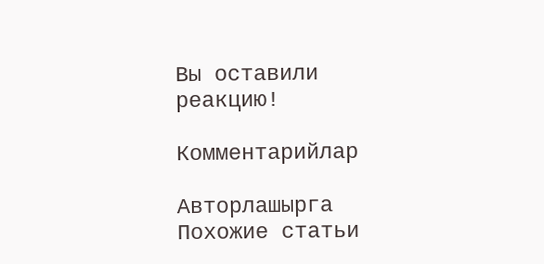Вы оставили реакцию!

Комментарийлар

Авторлашырга
Похожие статьи